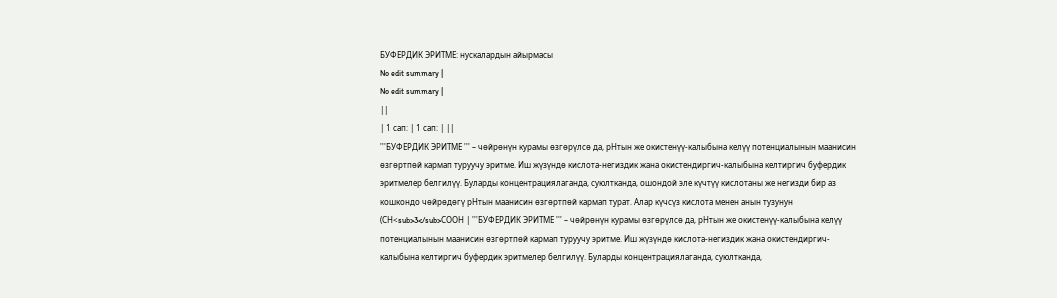БУФЕРДИК ЭРИТМЕ: нускалардын айырмасы
No edit summary |
No edit summary |
||
| 1 сап: | 1 сап: | ||
'''БУФЕРДИК ЭРИТМЕ ''' – чөйрөнүн курамы өзгөрүлсө да, рНтын же окистенүү-калыбына келүү потенциалынын маанисин өзгөртпөй кармап туруучу эритме. Иш жүзүндө кислота-негиздик жана окистендиргич-калыбына келтиргич буфердик эритмелер белгилүү. Буларды концентрациялаганда, суюлтканда, ошондой эле күчтүү кислотаны же негизди бир аз кошкондо чөйрөдөгү рНтын маанисин өзгөртпөй кармап турат. Алар күчсүз кислота менен анын тузунун (СН<sub>3</sub>СООН | '''БУФЕРДИК ЭРИТМЕ ''' – чөйрөнүн курамы өзгөрүлсө да, рНтын же окистенүү-калыбына келүү потенциалынын маанисин өзгөртпөй кармап туруучу эритме. Иш жүзүндө кислота-негиздик жана окистендиргич-калыбына келтиргич буфердик эритмелер белгилүү. Буларды концентрациялаганда, суюлтканда,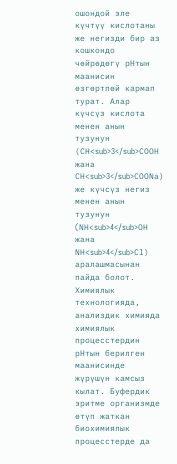ошондой эле күчтүү кислотаны же негизди бир аз кошкондо чөйрөдөгү рНтын маанисин өзгөртпөй кармап турат. Алар күчсүз кислота менен анын тузунун (СН<sub>3</sub>СООН жана СН<sub>3</sub>СООNa) же күчсүз негиз менен анын тузунун (NН<sub>4</sub>ОН жана NН<sub>4</sub>Сl) аралашмасынан пайда болот. Химиялык технологияда, анализдик химияда химиялык процесстердин рНтын берилген маанисинде жүрүшүн камсыз кылат. Буфердик эритме организмде өтүп жаткан биохимиялык процесстерде да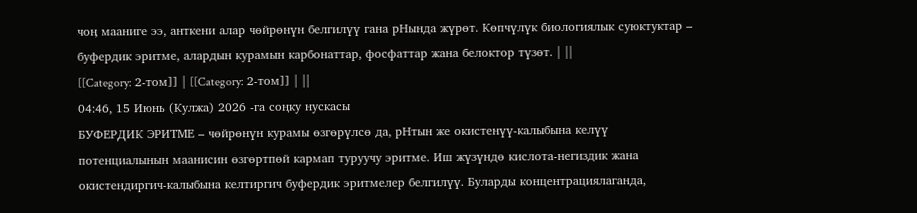чоӊ мааниге ээ, анткени алар чөйрөнүн белгилүү гана рНында жүрөт. Көпчүлүк биологиялык суюктуктар – буфердик эритме, алардын курамын карбонаттар, фосфаттар жана белоктор түзөт. | ||
[[Category: 2-том]] | [[Category: 2-том]] | ||
04:46, 15 Июнь (Кулжа) 2026 -га соңку нускасы
БУФЕРДИК ЭРИТМЕ – чөйрөнүн курамы өзгөрүлсө да, рНтын же окистенүү-калыбына келүү потенциалынын маанисин өзгөртпөй кармап туруучу эритме. Иш жүзүндө кислота-негиздик жана окистендиргич-калыбына келтиргич буфердик эритмелер белгилүү. Буларды концентрациялаганда,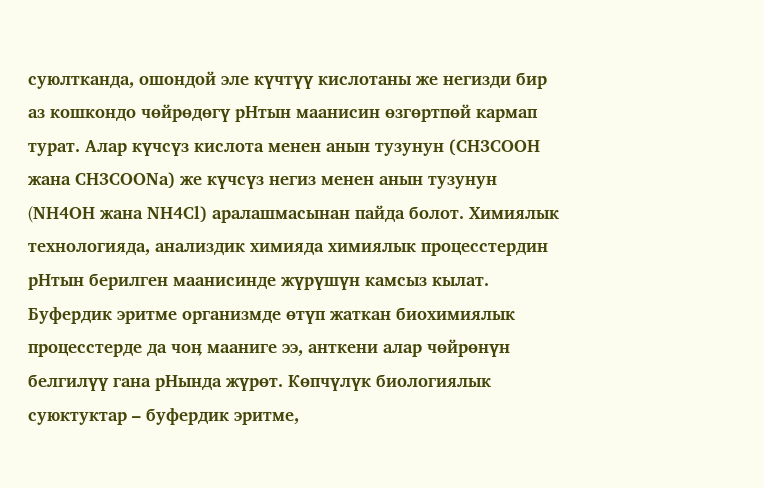суюлтканда, ошондой эле күчтүү кислотаны же негизди бир аз кошкондо чөйрөдөгү рНтын маанисин өзгөртпөй кармап турат. Алар күчсүз кислота менен анын тузунун (СН3СООН жана СН3СООNa) же күчсүз негиз менен анын тузунун (NН4ОН жана NН4Сl) аралашмасынан пайда болот. Химиялык технологияда, анализдик химияда химиялык процесстердин рНтын берилген маанисинде жүрүшүн камсыз кылат. Буфердик эритме организмде өтүп жаткан биохимиялык процесстерде да чоӊ мааниге ээ, анткени алар чөйрөнүн белгилүү гана рНында жүрөт. Көпчүлүк биологиялык суюктуктар – буфердик эритме,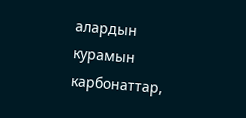алардын курамын карбонаттар,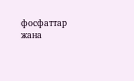фосфаттар жана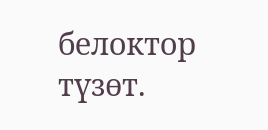белоктор түзөт.